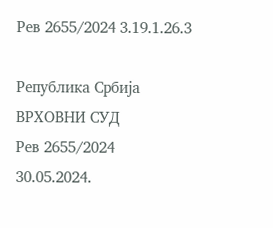Рев 2655/2024 3.19.1.26.3

Република Србија
ВРХОВНИ СУД
Рев 2655/2024
30.05.2024.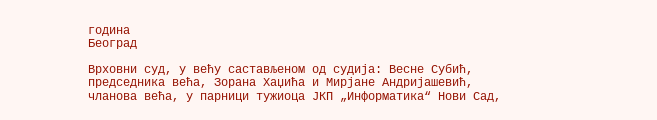година
Београд

Врховни суд, у већу састављеном од судија: Весне Субић, председника већа, Зорана Хаџића и Мирјане Андријашевић, чланова већа, у парници тужиоца ЈКП „Информатика“ Нови Сад,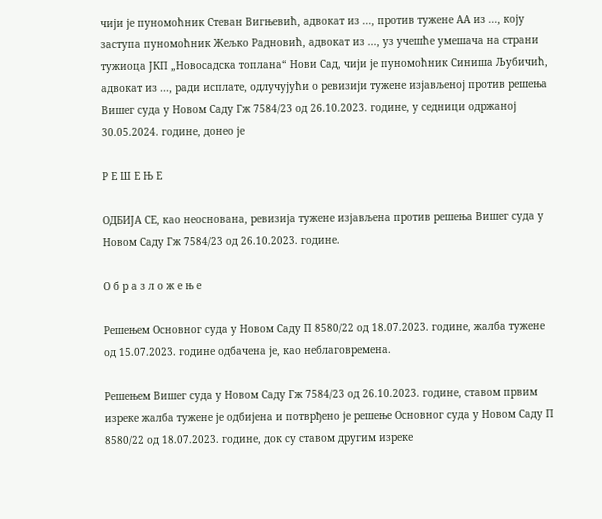чији је пуномоћник Стеван Вигњевић, адвокат из ..., против тужене АА из ..., коју заступа пуномоћник Жељко Радновић, адвокат из ..., уз учешће умешача на страни тужиоца ЈКП „Новосадска топлана“ Нови Сад, чији је пуномоћник Синиша Љубичић, адвокат из ..., ради исплате, одлучујући о ревизији тужене изјављеној против решења Вишег суда у Новом Саду Гж 7584/23 од 26.10.2023. године, у седници одржаној 30.05.2024. године, донео је

Р Е Ш Е Њ Е

ОДБИЈА СЕ, као неоснована, ревизија тужене изјављена против решења Вишег суда у Новом Саду Гж 7584/23 од 26.10.2023. године.

О б р а з л о ж е њ е

Решењем Основног суда у Новом Саду П 8580/22 од 18.07.2023. године, жалба тужене од 15.07.2023. године одбачена је, као неблаговремена.

Решењем Вишег суда у Новом Саду Гж 7584/23 од 26.10.2023. године, ставом првим изреке жалба тужене је одбијена и потврђено је решење Основног суда у Новом Саду П 8580/22 од 18.07.2023. године, док су ставом другим изреке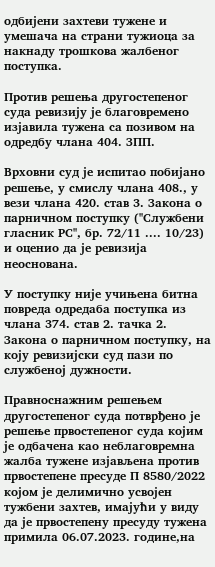одбијени захтеви тужене и умешача на страни тужиоца за накнаду трошкова жалбеног поступка.

Против решења другостепеног суда ревизију је благовремено изјавила тужена са позивом на одредбу члана 404. ЗПП.

Врховни суд је испитао побијано решење, у смислу члана 408., у вези члана 420. став 3. Закона о парничном поступку (''Службени гласник РС'', бр. 72/11 .... 10/23) и оценио да је ревизија неоснована.

У поступку није учињена битна повреда одредаба поступка из члана 374. став 2. тачка 2. Закона о парничном поступку, на коју ревизијски суд пази по службеној дужности.

Правноснажним решењем другостепеног суда потврђено је решење првостепеног суда којим је одбачена као неблаговремна жалба тужене изјављена против првостепене пресуде П 8580/2022 којом је делимично усвојен тужбени захтев, имајући у виду да је првостепену пресуду тужена примила 06.07.2023. године,на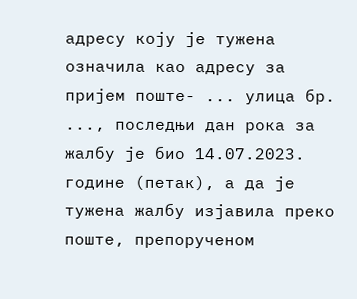адресу коју је тужена означила као адресу за пријем поште- ... улица бр. ..., последњи дан рока за жалбу је био 14.07.2023. године (петак), а да је тужена жалбу изјавила преко поште, препорученом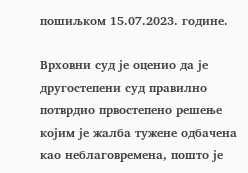пошиљком 15.07.2023. године.

Врховни суд је оценио да је другостепени суд правилно потврдио првостепено решење којим је жалба тужене одбачена као неблаговремена, пошто је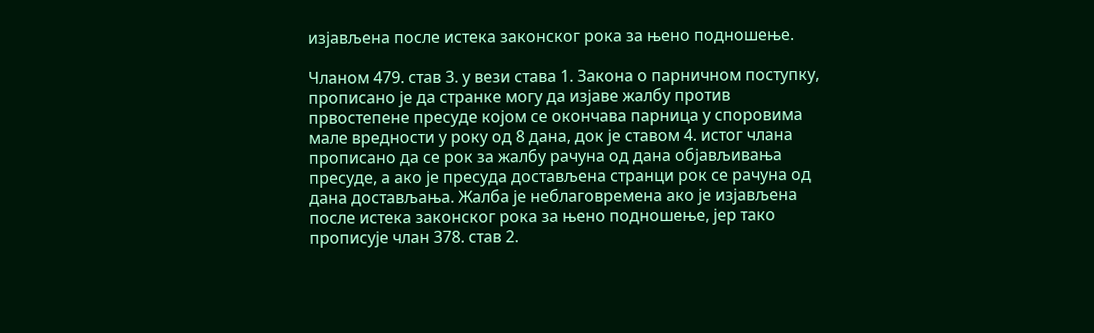изјављена после истека законског рока за њено подношење.

Чланом 479. став 3. у вези става 1. Закона о парничном поступку, прописано је да странке могу да изјаве жалбу против првостепене пресуде којом се окончава парница у споровима мале вредности у року од 8 дана, док је ставом 4. истог члана прописано да се рок за жалбу рачуна од дана објављивања пресуде, а ако је пресуда достављена странци рок се рачуна од дана достављања. Жалба је неблаговремена ако је изјављена после истека законског рока за њено подношење, јер тако прописује члан 378. став 2.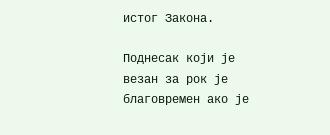истог Закона.

Поднесак који је везан за рок је благовремен ако је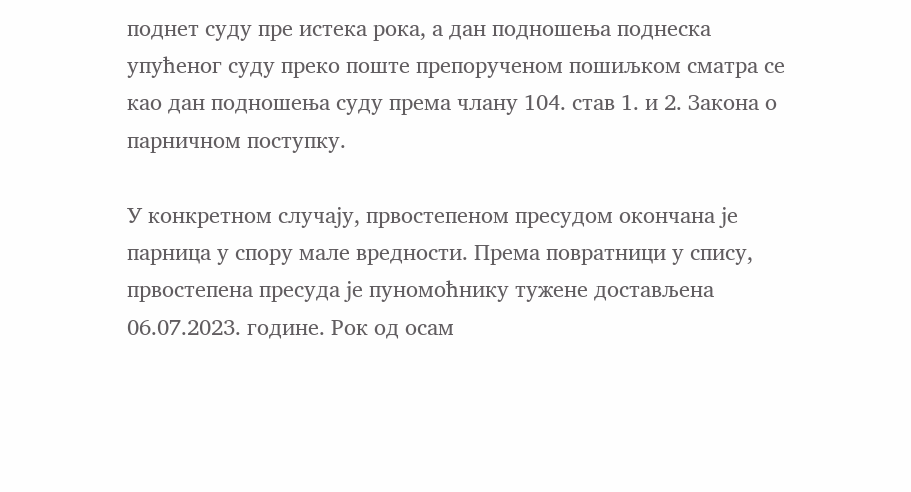поднет суду пре истека рока, а дан подношења поднеска упућеног суду преко поште препорученом пошиљком сматра се као дан подношења суду према члану 104. став 1. и 2. Закона о парничном поступку.

У конкретном случају, првостепеном пресудом окончана је парница у спору мале вредности. Према повратници у спису, првостепена пресуда је пуномоћнику тужене достављена 06.07.2023. године. Рок од осам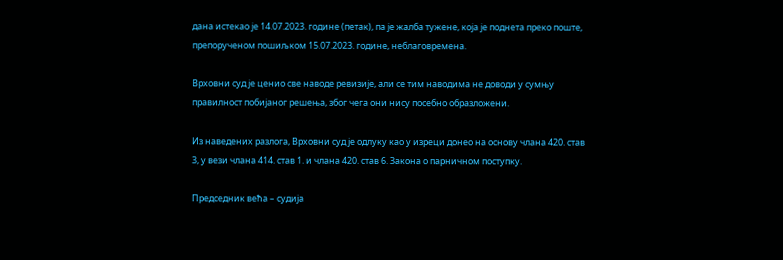дана истекао је 14.07.2023. године (петак), па је жалба тужене, која је поднета преко поште, препорученом пошиљком 15.07.2023. године, неблаговремена.

Врховни суд је ценио све наводе ревизије, али се тим наводима не доводи у сумњу правилност побијаног решења, због чега они нису посебно образложени.

Из наведених разлога, Врховни суд је одлуку као у изреци донео на основу члана 420. став 3, у вези члана 414. став 1. и члана 420. став 6. Закона о парничном поступку.

Председник већа – судија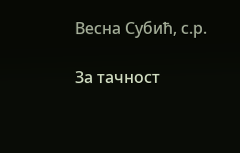Весна Субић, с.р.

За тачност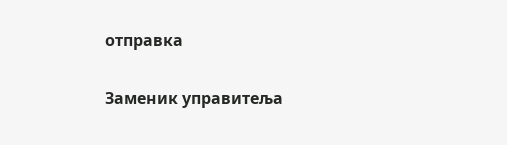отправка

Заменик управитеља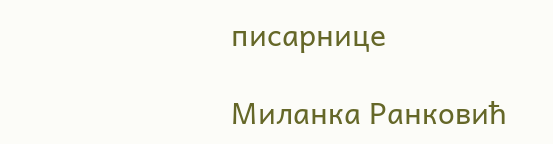писарнице

Миланка Ранковић